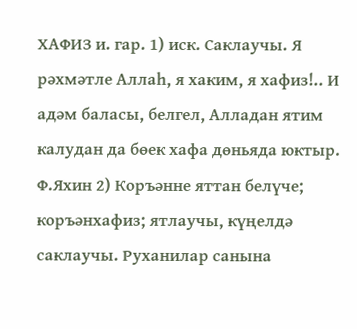ХАФИЗ и. гар. 1) иск. Саклаучы. Я рәхмәтле Аллаһ, я хаким, я хафиз!.. И адәм баласы, белгел, Алладан ятим калудан да бөек хафа дөньяда юктыр. Ф.Яхин 2) Коръәнне яттан белүче; коръәнхафиз; ятлаучы, күңелдә саклаучы. Руханилар санына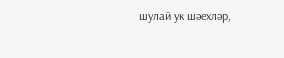шулай ук шәехләр,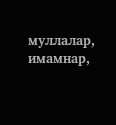муллалар, имамнар,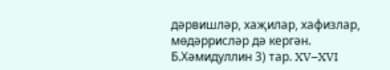дәрвишләр, хаҗилар, хафизлар, мөдәррисләр дә кергән. Б.Хәмидуллин 3) тар. XV–XVI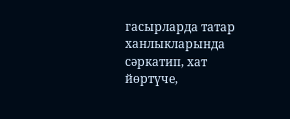гасырларда татар ханлыкларында сәркатип, хат йөртүче,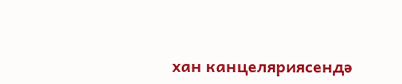хан канцеляриясендә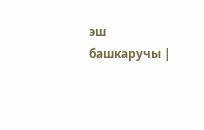эш башкаручы |